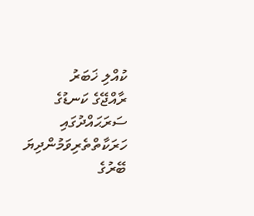ކުއްލި ޚަބަރު
ރާއްޖޭގެ ކަނޑުގެ ސަރަޙައްދުގައި ހަރަކާތްތެރިވަމުންދިޔަ ބޭރުގެ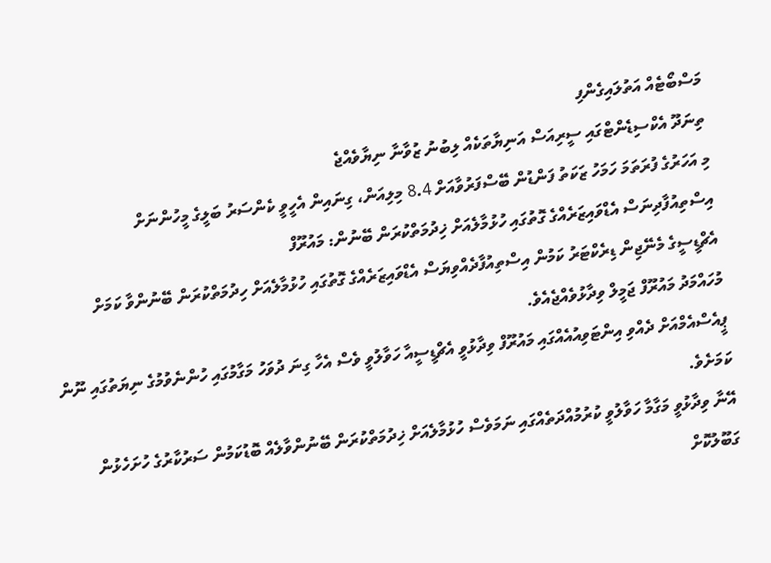މަސްބޯޓެއް އަތުލައިގެންފި
ތިނަދޫ އެކްސިޑެންޓްގައި ސީރިއަސް އަނިޔާތަކެއް ލިބުނު ޒުވާނާ ނިޔާވެއްޖެ
މި އަހަރުގެ ފުރަތަމަ ހަމަހު ޒަކަތު ފަންޑުން ބޭސްފަރުވާއަށް 8.4 މިލިއަން، ގިނައިން އެހީވީ ކެންސަރު ބަލީގެ މީހުންނަށް
އިސްތިއުފާދިނަސް އެޑްވައިޒަރެއްގެ ގޮތުގައި ހުޅުމާލެއަށް ޚިދުމަތްކުރަން ބޭނުން: މައުރޫފް
އެޗްޑީސީގެ މެނޭޖިން ޑިރެކްޓަރު ކަމުން އިސްތިއުފާދެއްވިޔަސް އެޑްވައިޒަރެއްގެ ގޮތުގައި ހުޅުމާލެއަށް ހިދުމަތްކުރަން ބޭނުންވާ ކަމަށް މުހައްމަދު މައުރޫފް ޖަމީލް ވިދާޅުވެއްޖެއެވެ.
ޕީއެސްއެމްއަށް ދެއްވި އިންޓަވިއުއެއްގައި މައުރޫފް ވިދާޅުވީ އެޗްޑީސީއާ ހަވާލުވީ ވެސް އެހާ ގިނަ ދުވަހު މަގާމުގައި ހުންނެވުމުގެ ނިޔަތުގައި ނޫން ކަމަށެވެ.
އޭނާ ވިދާޅުވީ މަގާމާ ހަވާލުވީ ކުރުމުއްދަތެއްގައި ނަމަވެސް ހުޅުމާލެއަށް ޚިދުމަތްކުރަން ބޭނުންވާލެއް ބޮޑުކަމުން ސަރުކާރުގެ ހުށަހެޅުން ގަބޫލުކޮށް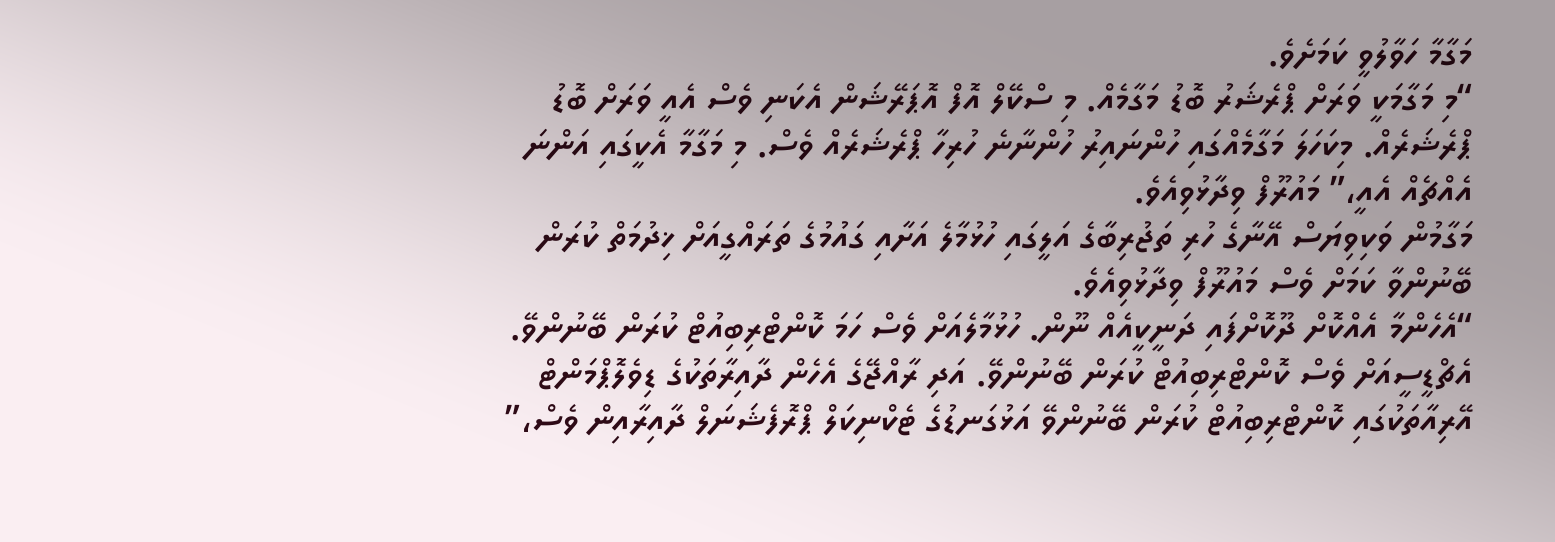މަގާމާ ހަވާލުވީ ކަމަށެވެ.
“މި މަގާމަކީ ވަރަށް ޕްރެޝަރު ބޮޑު މަގާމެއް. މި ސްކޭލް އޮފް އޮޕަރޭޝަން އެކަނި ވެސް އެއީ ވަރަށް ބޮޑު ޕްރެޝަރެއް. މިކަހަލަ މަގާމެއްގައި ހުންނައިރު ހުންނާނެ ހުރިހާ ޕްރެޝަރެއް ވެސް. މި މަގާމާ އެކީގައި އަންނަ އެއްޗެއް އެއީ،” މައުރޫފް ވިދާޅުވިއެވެ.
މަގާމުން ވަކިވިޔަސް އޭނާގެ ހުރި ތަޖުރިބާގެ އަލީގައި ހުޅުމާލެ އަށާއި ގައުމުގެ ތަރައްގީއަށް ޚިދުމަތް ކުރަން ބޭނުންވާ ކަމަށް ވެސް މައުރޫފް ވިދާޅުވިއެވެ.
“އެހެންމާ އެއްކޮށް ދޫކޮށްފައި ދަނީކީއެއް ނޫން. ހުޅުމާލެއަށް ވެސް ހަމަ ކޮންޓްރިބިއުޓް ކުރަން ބޭނުންވޭ. އެޗްޑީސީއަށް ވެސް ކޮންޓްރިބިއުޓް ކުރަން ބޭނުންވޭ. އަދި ރާއްޖޭގެ އެހެން ދާއިރާތަކުގެ ޑިވެލޮޕްމަންޓް އޭރިއާތަކުގައި ކޮންޓްރިބިއުޓް ކުރަން ބޭނުންވޭ އަޅުގަނޑުގެ ޓެކްނިކަލް ޕްރޮފެޝަނަލް ދާއިރާއިން ވެސް،”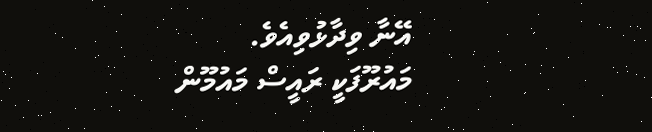އޭނާ ވިދާޅުވިއެވެ.
މައުރޫފަކީ ރައީސް މައުމޫން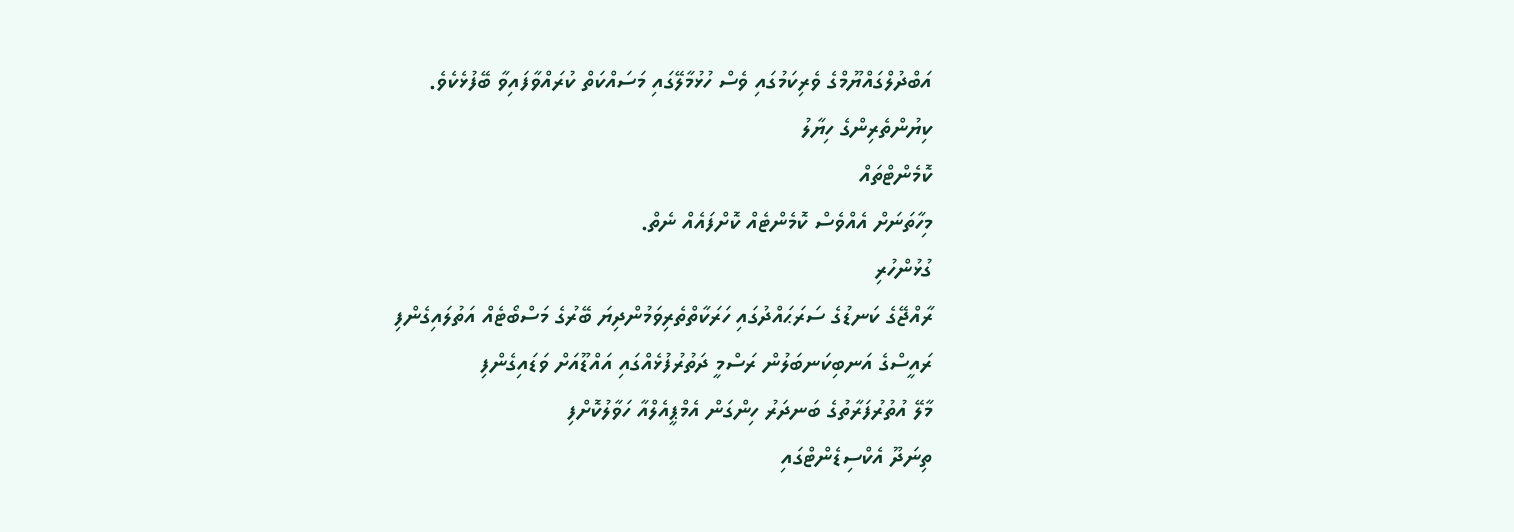އަބްދުލްގައްޔޫމްގެ ވެރިކަމުގައި ވެސް ހުޅުމާލޭގައި މަސައްކަތް ކުރައްވާފައިވާ ބޭފުޅެކެވެ.
ކިޔުންތެރިންގެ ހިޔާލު
ކޮމެންޓްތައް
މިހާތަނަށް އެއްވެސް ކޮމެންޓެއް ކޮށްފައެއް ނެތް.
ގުޅުންހުރި
ރާއްޖޭގެ ކަނޑުގެ ސަރަޙައްދުގައި ހަރަކާތްތެރިވަމުންދިޔަ ބޭރުގެ މަސްބޯޓެއް އަތުލައިގެންފި
ރައީސްގެ އަނބިކަނބަލުން ރަސްމީ ދަތުރުފުޅެއްގައި އައްޑޫއަށް ވަޑައިގެންފި
މާލޭ އުތުރުފަރާތުގެ ބަނދަރު ހިންގަން އެމްޕީއެލްއާ ހަވާލުކޮށްފި
ތިނަދޫ އެކްސިޑެންޓްގައި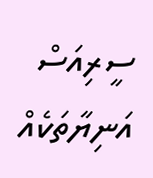ސީރިއަސް އަނިޔާތަކެއް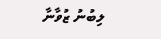ލިބުނު ޒުވާނާ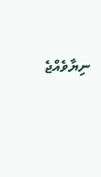ނިޔާވެއްޖެ